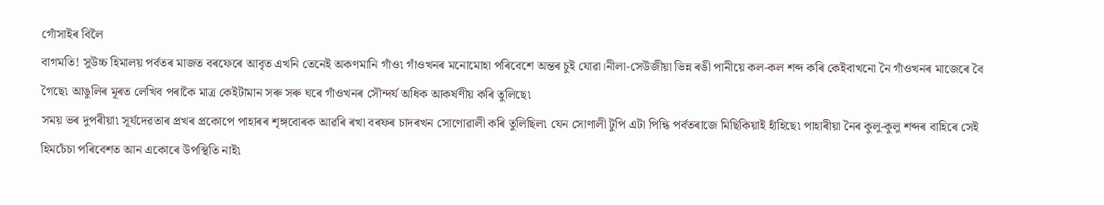গোঁসাইৰ বিলৈ
বাগমতি! সুউচ্চ হিমালয় পৰ্বতৰ মাজত বৰফেৰে আবৃত এখনি তেনেই অকণমানি গাঁও৷ গাঁওখনৰ মনোমোহা পৰিবেশে অন্তৰ চুই যোৱা।নীলা-সেউজীয়া ভিন্ন ৰঙী পানীয়ে কল-কল শব্দ কৰি কেইবাখনো নৈ গাঁওখনৰ মাজেৰে বৈ গৈছে৷ আঙুলিৰ মূৰত লেখিব পৰাকৈ মাত্ৰ কেইটামান সৰু সৰু ঘৰে গাঁওখনৰ সৌন্দৰ্য অধিক আকৰ্ষণীয় কৰি তুলিছে৷
সময় ভৰ দুপৰীয়া৷ সূৰ্যদেৱতাৰ প্ৰখৰ প্ৰকোপে পাহাৰৰ শৃঙ্গবোৰক আৱৰি ৰখা বৰফৰ চাদৰখন সোণোৱালী কৰি তুলিছিল৷ যেন সোণালী টুপি এটা পিন্ধি পৰ্বতৰাজে মিছিকিয়াই হাঁহিছে৷ পাহাৰীয়া নৈৰ কুলু-কুলু শব্দৰ বাহিৰে সেই হিমচেঁচা পৰিবেশত আন একোৰে উপস্থিতি নাই৷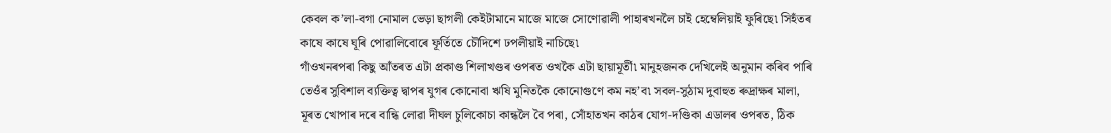কেবল ক’লা-বগা নোমাল ভেড়া ছাগলী কেইটামানে মাজে মাজে সোণোৱালী পাহাৰখনলৈ চাই হেম্বেলিয়াই ফুৰিছে৷ সিহঁতৰ কাষে কাষে ঘূৰি পোৱালিবোৰে ফূৰ্তিতে চৌদিশে ঢপলীয়াই নাচিছে৷
গাঁওখনৰপৰা কিছু আঁতৰত এটা প্ৰকাণ্ড শিলাখণ্ডৰ ওপৰত ওখকৈ এটা ছায়ামূৰ্তী৷ মানুহজনক দেখিলেই অনুমান কৰিব পাৰি তেওঁৰ সুবিশাল ব্যক্তিত্ব দ্বাপৰ যুগৰ কোনোবা ঋষি মুনিতকৈ কোনোগুণে কম নহʼব৷ সবল-সুঠাম দুবাহুত ৰুদ্ৰাক্ষৰ মালা, মূৰত খোপাৰ দৰে বান্ধি লোৱা দীঘল চুলিকোচা কান্ধলৈ বৈ পৰা, সোঁহাতখন কাঠৰ যোগ-দণ্ডিকা এডালৰ ওপৰত, ঠিক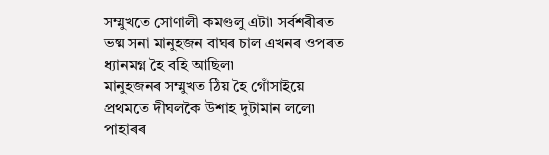সম্মুখতে সোণালী কমণ্ডলু এটা৷ সৰ্বশৰীৰত ভষ্ম সনা মানুহজন বাঘৰ চাল এখনৰ ওপৰত ধ্যানমগ্ন হৈ বহি আছিল৷
মানুহজনৰ সম্মুখত ঠিয় হৈ গোঁসাইয়ে প্ৰথমতে দীঘলকৈ উশাহ দুটামান ললে৷ পাহাৰৰ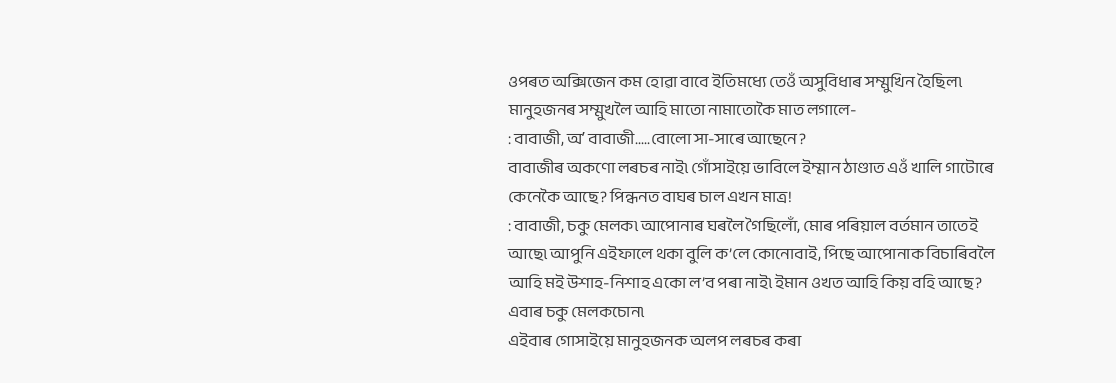ওপৰত অক্সিজেন কম হোৱা বাবে ইতিমধ্যে তেওঁ অসুবিধাৰ সম্মুখিন হৈছিল৷ মানুহজনৰ সম্মুখলৈ আহি মাতো নামাতোকৈ মাত লগালে-
: বাবাজী, অʼ বাবাজী.....বোলো সা-সাৰে আছেনে?
বাবাজীৰ অকণো লৰচৰ নাই৷ গোঁসাইয়ে ভাবিলে ইম্মান ঠাণ্ডাত এওঁ খালি গাটোৰে কেনেকৈ আছে? পিন্ধনত বাঘৰ চাল এখন মাত্ৰ!
: বাবাজী, চকু মেলক৷ আপোনাৰ ঘৰলৈ গৈছিলোঁ, মোৰ পৰিয়াল বৰ্তমান তাতেই আছে৷ আপুনি এইফালে থকা বুলি ক’লে কোনোবাই, পিছে আপোনাক বিচাৰিবলৈ আহি মই উশাহ-নিশাহ একো ল’ব পৰা নাই৷ ইমান ওখত আহি কিয় বহি আছে? এবাৰ চকু মেলকচোন৷
এইবাৰ গোসাইয়ে মানুহজনক অলপ লৰচৰ কৰা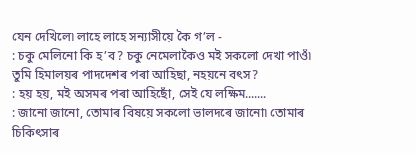যেন দেখিলে৷ লাহে লাহে সন্যাসীয়ে কৈ গ’ল -
: চকু মেলিনো কি হ’ব? চকু নেমেলাকৈও মই সকলো দেখা পাওঁ৷ তুমি হিমালয়ৰ পাদদেশৰ পৰা আহিছা, নহয়নে বৎস?
: হয় হয়, মই অসমৰ পৰা আহিছোঁ, সেই যে লক্ষিম.......
: জানো জানো, তোমাৰ বিষয়ে সকলো ভালদৰে জানো৷ তোমাৰ চিকিৎসাৰ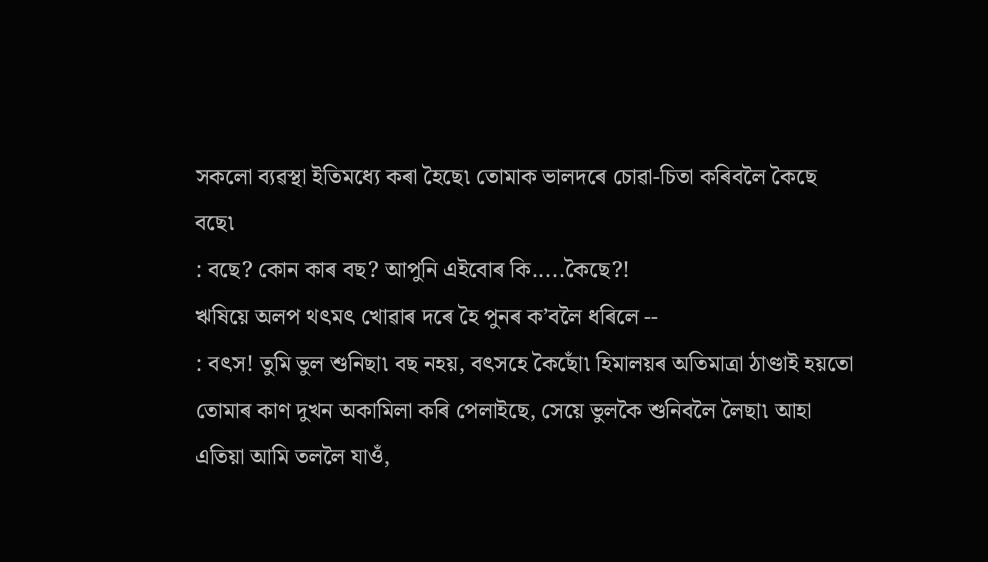সকলো ব্যৱস্থা ইতিমধ্যে কৰা হৈছে৷ তোমাক ভালদৰে চোৱা-চিতা কৰিবলৈ কৈছে বছে৷
: বছে? কোন কাৰ বছ? আপুনি এইবোৰ কি.....কৈছে?!
ঋষিয়ে অলপ থৎমৎ খোৱাৰ দৰে হৈ পুনৰ ক’বলৈ ধৰিলে --
: বৎস! তুমি ভুল শুনিছা৷ বছ নহয়, বৎসহে কৈছোঁ৷ হিমালয়ৰ অতিমাত্ৰা ঠাণ্ডাই হয়তো তোমাৰ কাণ দুখন অকামিলা কৰি পেলাইছে, সেয়ে ভুলকৈ শুনিবলৈ লৈছা৷ আহা এতিয়া আমি তললৈ যাওঁ,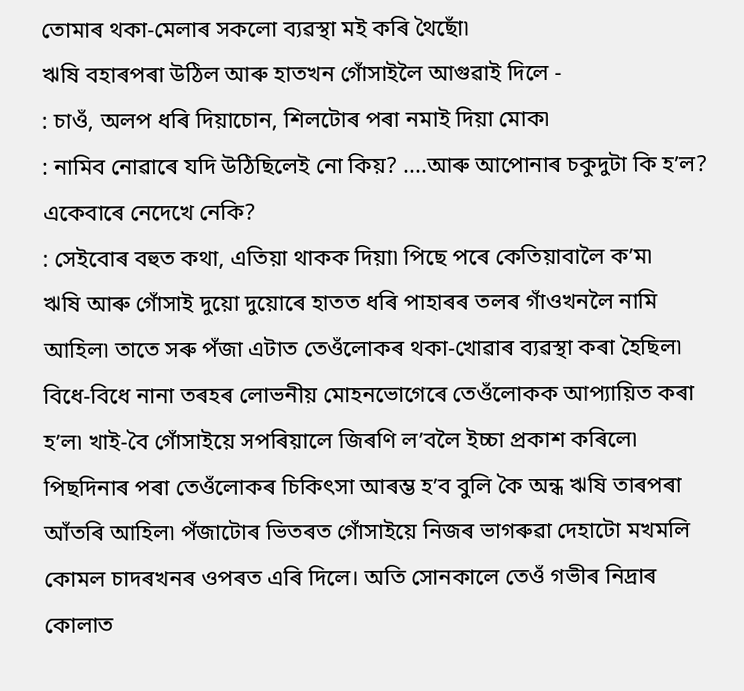তোমাৰ থকা-মেলাৰ সকলো ব্যৱস্থা মই কৰি থৈছোঁ৷
ঋষি বহাৰপৰা উঠিল আৰু হাতখন গোঁসাইলৈ আগুৱাই দিলে -
: চাওঁ, অলপ ধৰি দিয়াচোন, শিলটোৰ পৰা নমাই দিয়া মোক৷
: নামিব নোৱাৰে যদি উঠিছিলেই নো কিয়? ....আৰু আপোনাৰ চকুদুটা কি হ’ল? একেবাৰে নেদেখে নেকি?
: সেইবোৰ বহুত কথা, এতিয়া থাকক দিয়া৷ পিছে পৰে কেতিয়াবালৈ ক’ম৷
ঋষি আৰু গোঁসাই দুয়ো দুয়োৰে হাতত ধৰি পাহাৰৰ তলৰ গাঁওখনলৈ নামি আহিল৷ তাতে সৰু পঁজা এটাত তেওঁলোকৰ থকা-খোৱাৰ ব্যৱস্থা কৰা হৈছিল৷ বিধে-বিধে নানা তৰহৰ লোভনীয় মোহনভোগেৰে তেওঁলোকক আপ্যায়িত কৰা হ’ল৷ খাই-বৈ গোঁসাইয়ে সপৰিয়ালে জিৰণি ল’বলৈ ইচ্চা প্ৰকাশ কৰিলে৷ পিছদিনাৰ পৰা তেওঁলোকৰ চিকিৎসা আৰম্ভ হ’ব বুলি কৈ অন্ধ ঋষি তাৰপৰা আঁতৰি আহিল৷ পঁজাটোৰ ভিতৰত গোঁসাইয়ে নিজৰ ভাগৰুৱা দেহাটো মখমলি কোমল চাদৰখনৰ ওপৰত এৰি দিলে। অতি সোনকালে তেওঁ গভীৰ নিদ্ৰাৰ কোলাত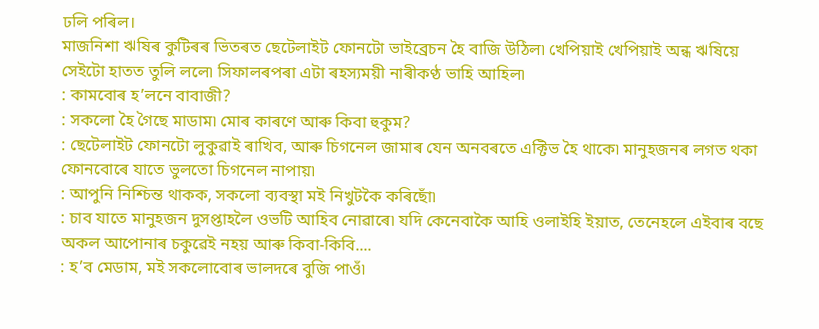ঢলি পৰিল।
মাজনিশা ঋষিৰ কুটিৰৰ ভিতৰত ছেটেলাইট ফোনটো ভাইব্ৰেচন হৈ বাজি উঠিল৷ খেপিয়াই খেপিয়াই অন্ধ ঋষিয়ে সেইটো হাতত তুলি ললে৷ সিফালৰপৰা এটা ৰহস্যময়ী নাৰীকণ্ঠ ভাহি আহিল৷
: কামবোৰ হ’লনে বাবাজী?
: সকলো হৈ গৈছে মাডাম৷ মোৰ কাৰণে আৰু কিবা হুকুম?
: ছেটেলাইট ফোনটো লুকুৱাই ৰাখিব, আৰু চিগনেল জামাৰ যেন অনবৰতে এক্টিভ হৈ থাকে৷ মানুহজনৰ লগত থকা ফোনবোৰে যাতে ভুলতো চিগনেল নাপায়৷
: আপুনি নিশ্চিন্ত থাকক, সকলো ব্যবস্থা মই নিখুটকৈ কৰিছোঁ৷
: চাব যাতে মানুহজন দুসপ্তাহলৈ ওভটি আহিব নোৱাৰে৷ যদি কেনেবাকৈ আহি ওলাইহি ইয়াত, তেনেহলে এইবাৰ বছে অকল আপোনাৰ চকুৱেই নহয় আৰু কিবা-কিবি....
: হ’ব মেডাম, মই সকলোবোৰ ভালদৰে বুজি পাওঁ৷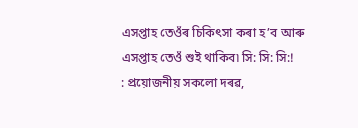এসপ্তাহ তেওঁৰ চিকিৎসা কৰা হ’ব আৰু এসপ্তাহ তেওঁ শুই থাকিব৷ সি: সি: সি:!
: প্ৰয়োজনীয় সকলো দৰৱ,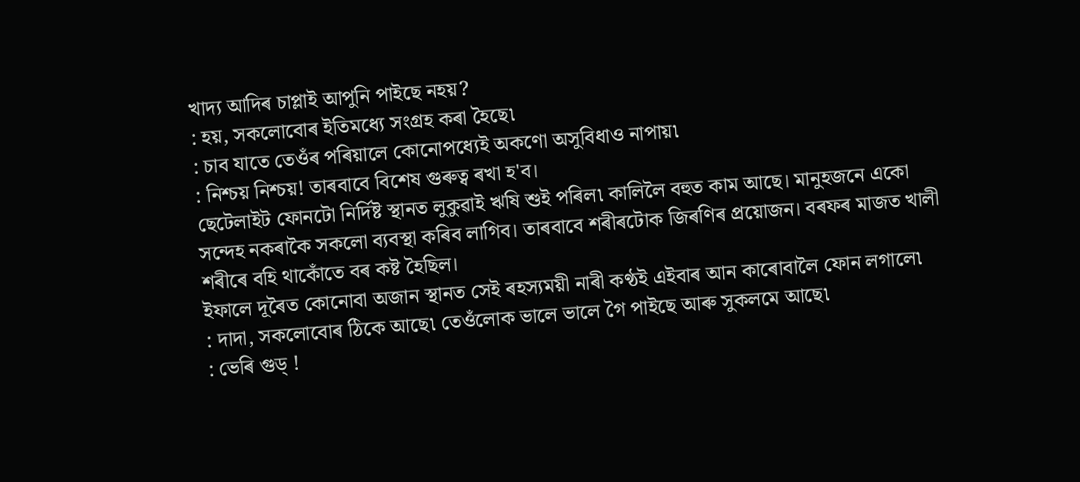খাদ্য আদিৰ চাপ্লাই আপুনি পাইছে নহয়?
: হয়, সকলোবোৰ ইতিমধ্যে সংগ্ৰহ কৰা হৈছে৷
: চাব যাতে তেওঁৰ পৰিয়ালে কোনোপধ্যেই অকণো অসুবিধাও নাপায়৷
: নিশ্চয় নিশ্চয়! তাৰবাবে বিশেষ গুৰুত্ব ৰখা হ'ব।
ছেটেলাইট ফোনটো নিৰ্দিষ্ট স্থানত লুকুৱাই ঋষি শুই পৰিল৷ কালিলৈ বহুত কাম আছে। মানুহজনে একো সন্দেহ নকৰাকৈ সকলো ব্যবস্থা কৰিব লাগিব। তাৰবাবে শৰীৰটোক জিৰণিৰ প্ৰয়োজন। বৰফৰ মাজত খালী শৰীৰে বহি থাকোঁতে বৰ কষ্ট হৈছিল।
ইফালে দূৰৈত কোনোবা অজান স্থানত সেই ৰহস্যময়ী নাৰী কণ্ঠই এইবাৰ আন কাৰোবালৈ ফোন লগালে৷
: দাদা, সকলোবোৰ ঠিকে আছে৷ তেওঁলোক ভালে ভালে গৈ পাইছে আৰু সুকলমে আছে৷
: ভেৰি গুড্ !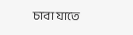চাবা যাতে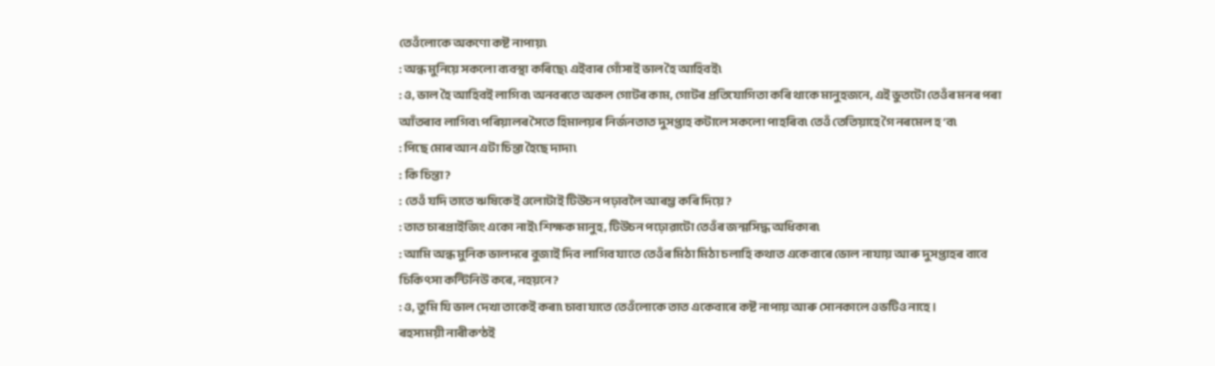তেওঁলোকে অকণো কষ্ট নাপায়৷
: অন্ধ মুনিয়ে সকলো ব্যবস্থা কৰিছে৷ এইবাৰ গোঁসাই ভাল হৈ আহিবই৷
: ও, ভাল হৈ আহিবই লাগিব৷ অনবৰতে অকল গোটৰ কাম, গোটৰ প্ৰতিযোগিতা কৰি থাকে মানুহজনে, এই ভুতটো তেওঁৰ মনৰ পৰা আঁতৰাব লাগিব৷ পৰিয়ালৰ সৈতে হিমালয়ৰ নিৰ্জনতাত দুসপ্তাহ কটালে সকলো পাহৰিব৷ তেওঁ তেতিয়াহে গৈ নৰমেল হ’ব৷
: পিছে মোৰ আন এটা চিন্তা হৈছে দাদা৷
: কি চিন্তা?
: তেওঁ যদি তাতে ঋষিকেই ওলোটাই টিউচন পঢ়াবলৈ আৰম্ভ কৰি দিয়ে?
: তাত চাৰপ্ৰাইজিং একো নাই৷ শিক্ষক মানুহ, টিউচন পঢ়োৱাটো তেওঁৰ জন্মসিদ্ধ অধিকাৰ৷
: আমি অন্ধ মুনিক ভালদৰে বুজাই দিব লাগিব যাতে তেওঁৰ মিঠা মিঠা চলাহি কথাত একেবাৰে ভোল নাযায় আৰু দুসপ্তাহৰ বাবে চিকিৎসা কন্টিনিউ কৰে, নহয়নে?
: ও, তুমি যি ভাল দেখা তাকেই কৰা৷ চাবা যাতে তেওঁলোকে তাত একেবাৰে কষ্ট নাপায় আৰু সোনকালে ওভটিও নাহে।
ৰহস্যময়ী নাৰীকণ্ঠই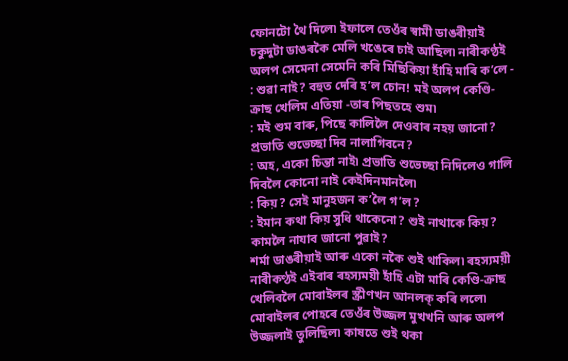ফোনটো থৈ দিলে৷ ইফালে তেওঁৰ স্বামী ডাঙৰীয়াই চকুদুটা ডাঙৰকৈ মেলি খঙেৰে চাই আছিল৷ নাৰীকণ্ঠই অলপ সেমেনা সেমেনি কৰি মিছিকিয়া হাঁহি মাৰি ক’লে -
: শুৱা নাই? বহুত দেৰি হ’ল চোন! মই অলপ কেণ্ডি-ক্ৰাছ খেলিম এতিয়া -তাৰ পিছতহে শুম৷
: মই শুম বাৰু, পিছে কালিলৈ দেওবাৰ নহয় জানো? প্ৰভাতি শুভেচ্ছা দিব নালাগিবনে?
: অহ, একো চিন্তা নাই৷ প্ৰভাতি শুভেচ্ছা নিদিলেও গালি দিবলৈ কোনো নাই কেইদিনমানলৈ৷
: কিয়? সেই মানুহজন ক’লৈ গ’ল?
: ইমান কথা কিয় সুধি থাকেনো? শুই নাথাকে কিয়? কামলৈ নাযাব জানো পুৱাই?
শৰ্মা ডাঙৰীয়াই আৰু একো নকৈ শুই থাকিল৷ ৰহস্যময়ী নাৰীকণ্ঠই এইবাৰ ৰহস্যময়ী হাঁহি এটা মাৰি কেণ্ডি-ক্ৰাছ খেলিবলৈ মোবাইলৰ স্ক্ৰীণখন আনলক্ কৰি ললে৷ মোবাইলৰ পোহৰে তেওঁৰ উজ্জল মুখখনি আৰু অলপ উজ্জলাই তুলিছিল৷ কাষতে শুই থকা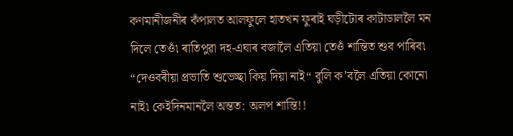কণমানীজনীৰ কঁপালত আলফুলে হাতখন ফুৰাই ঘড়ীটোৰ কাটাডাললৈ মন দিলে তেওঁ৷ ৰাতিপুৱা দহ-এঘাৰ বজালৈ এতিয়া তেওঁ শান্তিত শুব পাৰিব৷ “দেওবৰীয়া প্ৰভাতি শুভেচ্ছা কিয় দিয়া নাই“ বুলি ক’বলৈ এতিয়া কোনো নাই৷ কেইদিনমানলৈ অন্তত: অলপ শান্তি!!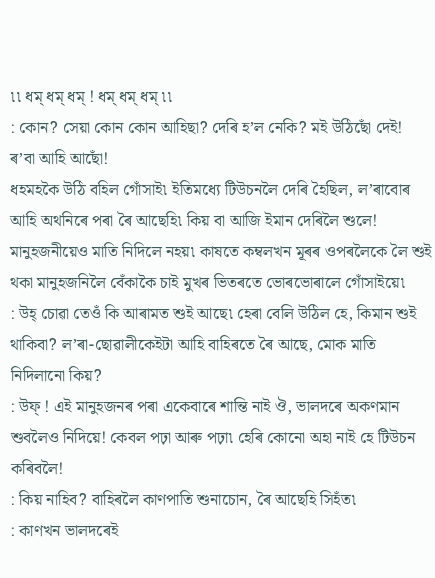৷৷ ধম্ ধম্ ধম্ ! ধম্ ধম্ ধম্ ৷৷
: কোন? সেয়া কোন কোন আহিছা? দেৰি হ’ল নেকি? মই উঠিছোঁ দেই! ৰ’বা আহি আছোঁ!
ধহমহকৈ উঠি বহিল গোঁসাই৷ ইতিমধ্যে টিউচনলৈ দেৰি হৈছিল, ল’ৰাবোৰ আহি অথনিৰে পৰা ৰৈ আছেহি৷ কিয় বা আজি ইমান দেৰিলৈ শুলে! মানুহজনীয়েও মাতি নিদিলে নহয়৷ কাষতে কম্বলখন মূৰৰ ওপৰলৈকে লৈ শুই থকা মানুহজনিলৈ বেঁকাকৈ চাই মুখৰ ভিতৰতে ভোৰভোৰালে গোঁসাইয়ে৷
: উহ্ চোৱা তেওঁ কি আৰামত শুই আছে৷ হেৰা বেলি উঠিল হে, কিমান শুই থাকিবা? ল’ৰা-ছোৱালীকেইটা আহি বাহিৰতে ৰৈ আছে, মোক মাতি নিদিলানো কিয়?
: উফ্ ! এই মানুহজনৰ পৰা একেবাৰে শান্তি নাই ঔ, ভালদৰে অকণমান শুবলৈও নিদিয়ে! কেবল পঢ়া আৰু পঢ়া৷ হেৰি কোনো অহা নাই হে টিউচন কৰিবলৈ!
: কিয় নাহিব? বাহিৰলৈ কাণপাতি শুনাচোন, ৰৈ আছেহি সিহঁত৷
: কাণখন ভালদৰেই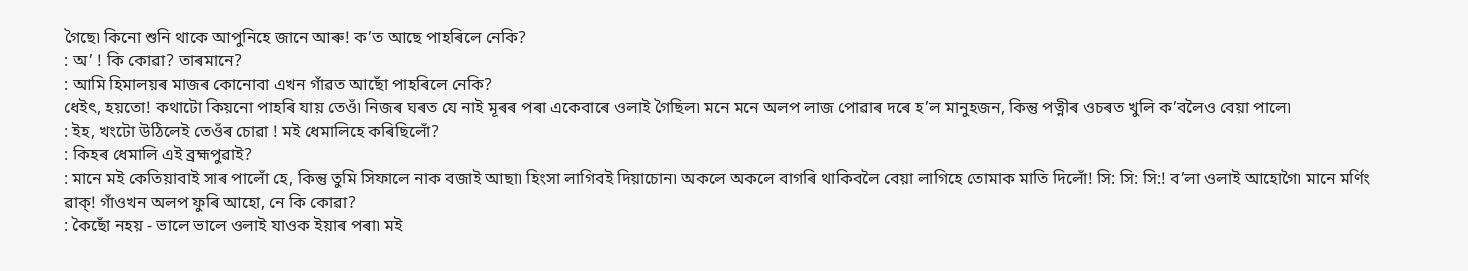গৈছে৷ কিনো শুনি থাকে আপুনিহে জানে আৰু! ক’ত আছে পাহৰিলে নেকি?
: অ’ ! কি কোৱা? তাৰমানে?
: আমি হিমালয়ৰ মাজৰ কোনোবা এখন গাঁৱত আছোঁ পাহৰিলে নেকি?
ধেইৎ, হয়তো! কথাটো কিয়নো পাহৰি যায় তেওঁ৷ নিজৰ ঘৰত যে নাই মূৰৰ পৰা একেবাৰে ওলাই গৈছিল৷ মনে মনে অলপ লাজ পোৱাৰ দৰে হ’ল মানুহজন, কিন্তু পত্নীৰ ওচৰত খুলি ক’বলৈও বেয়া পালে৷
: ইহ, খংটো উঠিলেই তেওঁৰ চোৱা ! মই ধেমালিহে কৰিছিলোঁ?
: কিহৰ ধেমালি এই ব্ৰহ্মপুৱাই?
: মানে মই কেতিয়াবাই সাৰ পালোঁ হে, কিন্তু তুমি সিফালে নাক বজাই আছা৷ হিংসা লাগিবই দিয়াচোন৷ অকলে অকলে বাগৰি থাকিবলৈ বেয়া লাগিহে তোমাক মাতি দিলোঁ! সি: সি: সি:! ব’লা ওলাই আহোগৈ৷ মানে মৰ্ণিং ৱাক্! গাঁওখন অলপ ফুৰি আহো, নে কি কোৱা?
: কৈছোঁ নহয় - ভালে ভালে ওলাই যাওক ইয়াৰ পৰা৷ মই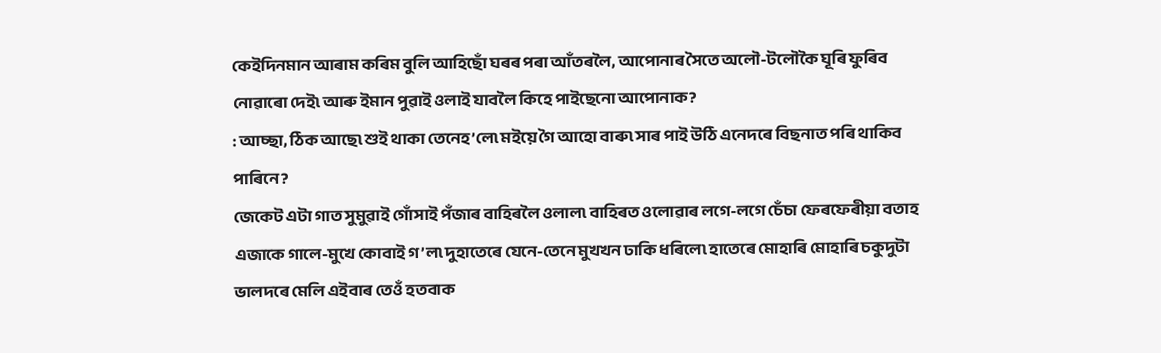কেইদিনমান আৰাম কৰিম বুলি আহিছোঁ ঘৰৰ পৰা আঁতৰলৈ, আপোনাৰ সৈতে অলৌ-টলৌকৈ ঘূৰি ফুৰিব নোৱাৰো দেই৷ আৰু ইমান পুৱাই ওলাই যাবলৈ কিহে পাইছেনো আপোনাক?
: আচ্ছা, ঠিক আছে৷ শুই থাকা তেনেহ’লে৷ মইয়ে গৈ আহো বাৰু৷ সাৰ পাই উঠি এনেদৰে বিছনাত পৰি থাকিব পাৰিনে?
জেকেট এটা গাত সুমুৱাই গোঁসাই পঁজাৰ বাহিৰলৈ ওলাল৷ বাহিৰত ওলোৱাৰ লগে-লগে চেঁচা ফেৰফেৰীয়া বতাহ এজাকে গালে-মুখে কোবাই গ’ল৷ দুহাতেৰে যেনে-তেনে মুখখন ঢাকি ধৰিলে৷ হাতেৰে মোহাৰি মোহাৰি চকুদুটা ভালদৰে মেলি এইবাৰ তেওঁ হতবাক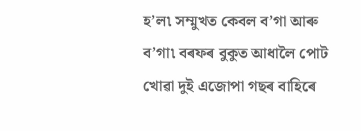হ’ল৷ সম্মুখত কেবল ব’গা আৰু ব’গা৷ বৰফৰ বুকুত আধালৈ পোট খোৱা দুই এজোপা গছৰ বাহিৰে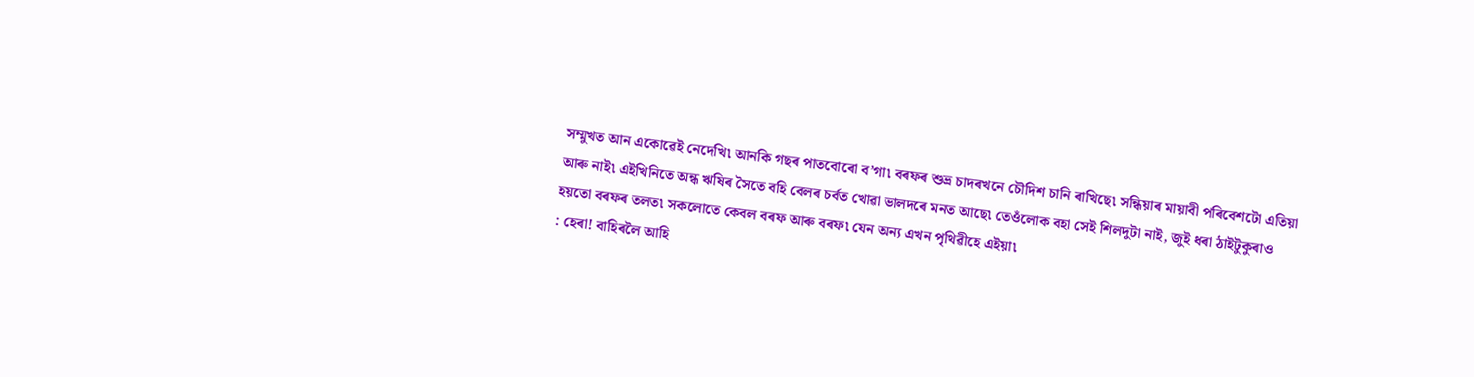সম্মুখত আন একোৱেই নেদেখি৷ আনকি গছৰ পাতবোৰো ব’গা৷ বৰফৰ শুভ্ৰ চাদৰখনে চৌদিশ চানি ৰাখিছে৷ সন্ধিয়াৰ মায়াবী পৰিবেশটো এতিয়া আৰু নাই৷ এইখিনিতে অন্ধ ঋষিৰ সৈতে বহি বেলৰ চৰ্বত খোৱা ভালদৰে মনত আছে৷ তেওঁলোক বহা সেই শিলদুটা নাই, জুই ধৰা ঠাইটুকুৰাও হয়তো বৰফৰ তলত৷ সকলোতে কেবল বৰফ আৰু বৰফ৷ যেন অন্য এখন পৃথিৱীহে এইয়া৷
: হেৰা! বাহিৰলৈ আহি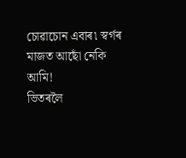চোৱাচোন এবাৰ৷ স্বৰ্গৰ মাজত আছোঁ নেকি আমি!
ভিতৰলৈ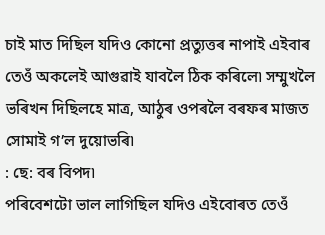চাই মাত দিছিল যদিও কোনো প্ৰত্যুত্তৰ নাপাই এইবাৰ তেওঁ অকলেই আগুৱাই যাবলৈ ঠিক কৰিলে৷ সম্মুখলৈ ভৰিখন দিছিলহে মাত্ৰ, আঠুৰ ওপৰলৈ বৰফৰ মাজত সোমাই গ’ল দুয়োভৰি৷
: ছে: বৰ বিপদ৷
পৰিবেশটো ভাল লাগিছিল যদিও এইবোৰত তেওঁ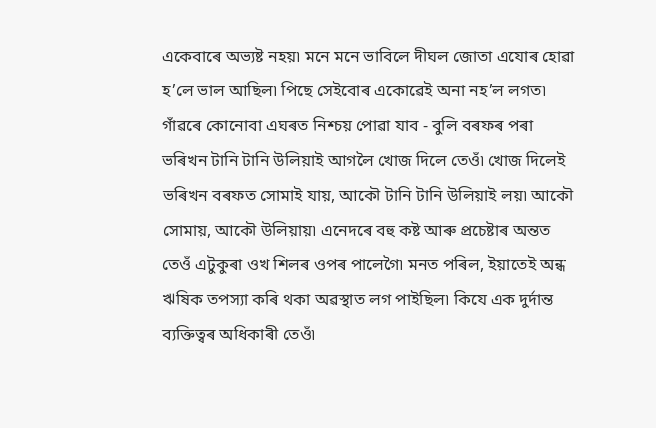একেবাৰে অভ্যষ্ট নহয়৷ মনে মনে ভাবিলে দীঘল জোতা এযোৰ হোৱা হ’লে ভাল আছিল৷ পিছে সেইবোৰ একোৱেই অনা নহ’ল লগত৷ গাঁৱৰে কোনোবা এঘৰত নিশ্চয় পোৱা যাব - বুলি বৰফৰ পৰা ভৰিখন টানি টানি উলিয়াই আগলৈ খোজ দিলে তেওঁ৷ খোজ দিলেই ভৰিখন বৰফত সোমাই যায়, আকৌ টানি টানি উলিয়াই লয়৷ আকৌ সোমায়, আকৌ উলিয়ায়৷ এনেদৰে বহু কষ্ট আৰু প্ৰচেষ্টাৰ অন্তত তেওঁ এটুকুৰা ওখ শিলৰ ওপৰ পালেগৈ৷ মনত পৰিল, ইয়াতেই অন্ধ ঋষিক তপস্যা কৰি থকা অৱস্থাত লগ পাইছিল৷ কিযে এক দুৰ্দান্ত ব্যক্তিত্বৰ অধিকাৰী তেওঁ৷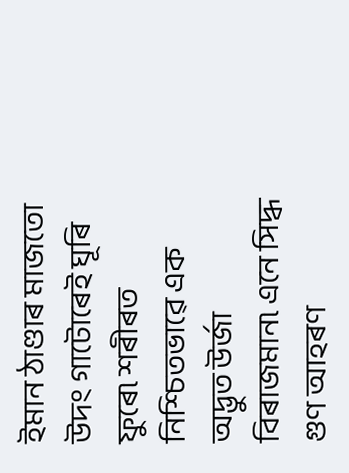ইমান ঠাণ্ডাৰ মাজতো উদং গাটোৰেই ঘূৰি ফুৰে৷ শৰীৰত নিশ্চিতভাৱে এক অদ্ভুত উৰ্জা বিৰাজমান৷ এনে সিদ্ধ গুণ আহৰণ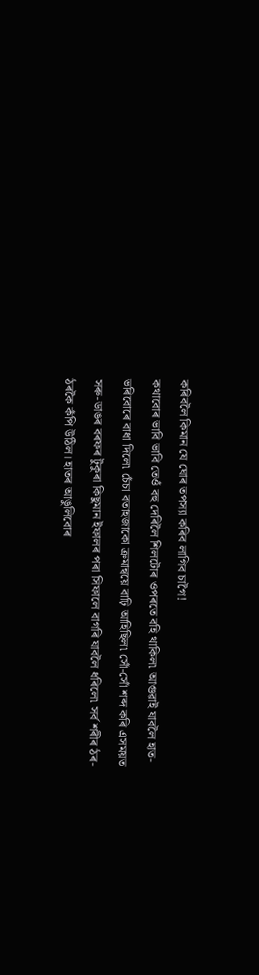কৰিবলৈ কিমান যে ঘোৰ তপস্যা কৰিব লাগিব চাগৈ!
কথাবোৰ ভাবি ভাবি তেওঁ বহু দেৰিলৈ শিলটোৰ ওপৰতে বহি থাকিল৷ আগুৱাই যাবলৈ হাত-ভৰিবোৰে বাধা দিলে৷ চেঁচা বতাহজাকো ক্ৰমান্বয়ে বাঢ়ি আহিছিল৷ সোঁ-সোঁ শব্দ কৰি এসময়ত সৰু-ডাঙৰ বৰফৰ টুকুৰা কিছুমান ইফালৰ পৰা সিফালে বাগৰি যাবলৈ ধৰিলে৷ সৰ্ব শৰীৰ ঠৰ-ঠৰকৈ কঁপি উঠিল। হাতৰ আঙুলিবোৰ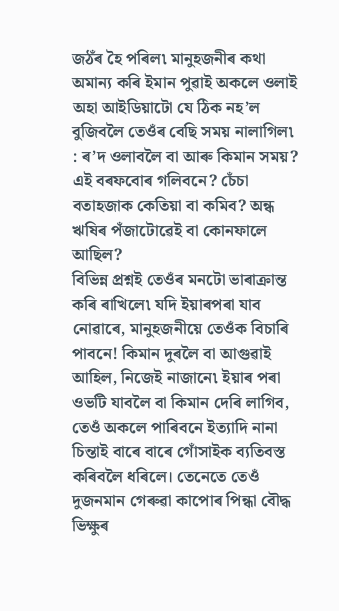জঠঁৰ হৈ পৰিল৷ মানুহজনীৰ কথা অমান্য কৰি ইমান পুৱাই অকলে ওলাই অহা আইডিয়াটো যে ঠিক নহ’ল বুজিবলৈ তেওঁৰ বেছি সময় নালাগিল৷
: ৰ’দ ওলাবলৈ বা আৰু কিমান সময়? এই বৰফবোৰ গলিবনে? চেঁচা বতাহজাক কেতিয়া বা কমিব? অন্ধ ঋষিৰ পঁজাটোৱেই বা কোনফালে আছিল?
বিভিন্ন প্ৰশ্নই তেওঁৰ মনটো ভাৰাক্ৰান্ত কৰি ৰাখিলে৷ যদি ইয়াৰপৰা যাব নোৱাৰে, মানুহজনীয়ে তেওঁক বিচাৰি পাবনে! কিমান দুৰলৈ বা আগুৱাই আহিল, নিজেই নাজানে৷ ইয়াৰ পৰা ওভটি যাবলৈ বা কিমান দেৰি লাগিব, তেওঁ অকলে পাৰিবনে ইত্যাদি নানা চিন্তাই বাৰে বাৰে গোঁসাইক ব্যতিবস্ত কৰিবলৈ ধৰিলে। তেনেতে তেওঁ দুজনমান গেৰুৱা কাপোৰ পিন্ধা বৌদ্ধ ভিক্ষুৰ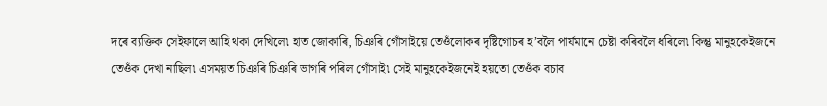দৰে ব্যক্তিক সেইফালে আহি থকা দেখিলে৷ হাত জোকাৰি, চিঞৰি গোঁসাইয়ে তেওঁলোকৰ দৃষ্টিগোচৰ হ’বলৈ পাৰ্যমানে চেষ্টা কৰিবলৈ ধৰিলে৷ কিন্তু মানুহকেইজনে তেওঁক দেখা নাছিল৷ এসময়ত চিঞৰি চিঞৰি ভাগৰি পৰিল গোঁসাই৷ সেই মানুহকেইজনেই হয়তো তেওঁক বচাব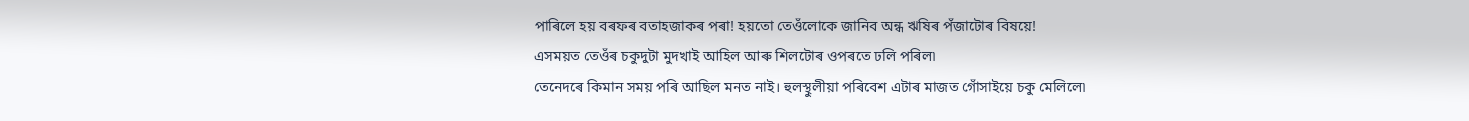পাৰিলে হয় বৰফৰ বতাহজাকৰ পৰা! হয়তো তেওঁলোকে জানিব অন্ধ ঋষিৰ পঁজাটোৰ বিষয়ে!
এসময়ত তেওঁৰ চকুদুটা মুদখাই আহিল আৰু শিলটোৰ ওপৰতে ঢলি পৰিল৷
তেনেদৰে কিমান সময় পৰি আছিল মনত নাই। হুলস্থুলীয়া পৰিবেশ এটাৰ মাজত গোঁসাইয়ে চকু মেলিলে৷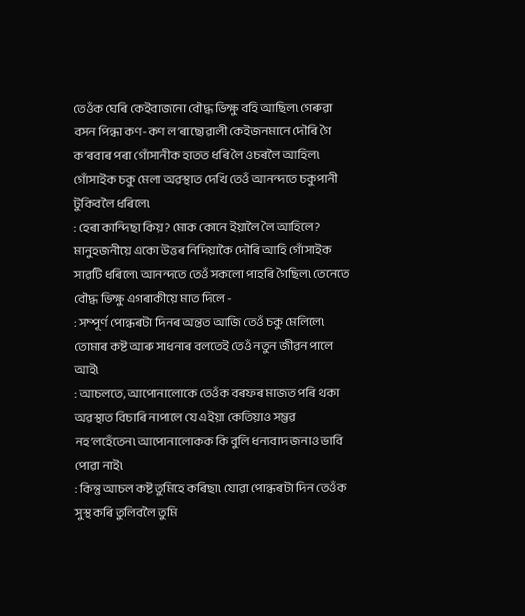তেওঁক ঘেৰি কেইবাজনো বৌদ্ধ ভিক্ষু বহি আছিল৷ গেৰুৱা বসন পিন্ধা কণ-কণ ল’ৰাছোৱালী কেইজনমানে দৌৰি গৈ ক’ৰবাৰ পৰা গোঁসানীক হাতত ধৰি লৈ ওচৰলৈ আহিল৷ গোঁসাইক চকু মেলা অৱস্থাত দেখি তেওঁ আনন্দতে চকুপানী টুকিবলৈ ধৰিলে৷
: হেৰা কান্দিছা কিয়? মোক কোনে ইয়ালৈ লৈ আহিলে?
মানুহজনীয়ে একো উত্তৰ নিদিয়াকৈ দৌৰি আহি গোঁসাইক সাৱটি ধৰিলে৷ আনন্দতে তেওঁ সকলো পাহৰি গৈছিল৷ তেনেতে বৌদ্ধ ভিক্ষু এগৰাকীয়ে মাত দিলে -
: সম্পূৰ্ণ পোন্ধৰটা দিনৰ অন্তত আজি তেওঁ চকু মেলিলে৷ তোমাৰ কষ্ট আৰু সাধনাৰ বলতেই তেওঁ নতুন জীৱন পালে আই৷
: আচলতে, আপোনালোকে তেওঁক বৰফৰ মাজত পৰি থকা অৱস্থাত বিচাৰি নাপালে যে এইয়া কেতিয়াও সম্ভৱ নহ’লহেঁতেন৷ আপোনালোকক কি বুলি ধন্যবাদ জনাও ভাবি পোৱা নাই৷
: কিন্তু আচল কষ্ট তুমিহে কৰিছা৷ যোৱা পোন্ধৰটা দিন তেওঁক সুস্থ কৰি তুলিবলৈ তুমি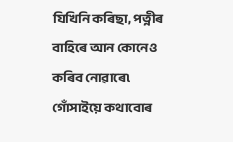যিখিনি কৰিছা, পত্নীৰ বাহিৰে আন কোনেও কৰিব নোৱাৰে৷
গোঁসাইয়ে কথাবোৰ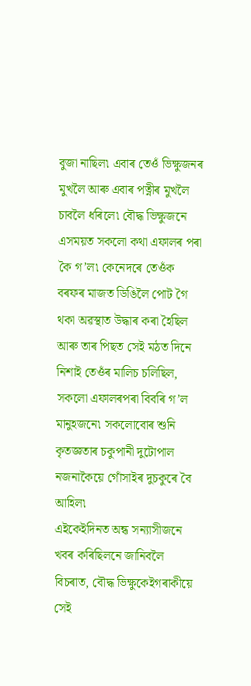বুজা নাছিল৷ এবাৰ তেওঁ ভিক্ষুজনৰ মুখলৈ আৰু এবাৰ পত্নীৰ মুখলৈ চাবলৈ ধৰিলে৷ বৌদ্ধ ভিক্ষুজনে এসময়ত সকলো কথা এফালৰ পৰা কৈ গ’ল৷ কেনেদৰে তেওঁক বৰফৰ মাজত ডিঙিলৈ পোট গৈ থকা অৱস্থাত উদ্ধাৰ কৰা হৈছিল আৰু তাৰ পিছত সেই মঠত দিনে নিশাই তেওঁৰ মালিচ চলিছিল, সকলো এফালৰপৰা বিবৰি গ’ল মানুহজনে৷ সকলোবোৰ শুনি কৃতজ্ঞতাৰ চকুপানী দুটোপাল নজনাকৈয়ে গোঁসাইৰ দুচকুৰে বৈ আহিল৷
এইকেইদিনত অন্ধ সন্যাসীজনে খবৰ কৰিছিলনে জানিবলৈ বিচৰাত, বৌদ্ধ ভিক্ষুকেইগৰাকীয়ে সেই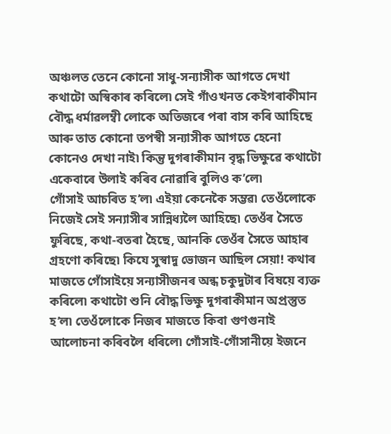অঞ্চলত তেনে কোনো সাধু-সন্যাসীক আগতে দেখা কথাটো অস্বিকাৰ কৰিলে৷ সেই গাঁওখনত কেইগৰাকীমান বৌদ্ধ ধৰ্মাৱলম্বী লোকে অতিজৰে পৰা বাস কৰি আহিছে আৰু তাত কোনো তপস্বী সন্যাসীক আগতে হেনো কোনেও দেখা নাই৷ কিন্তু দুগৰাকীমান বৃদ্ধ ভিক্ষুৱে কথাটো একেবাৰে উলাই কৰিব নোৱাৰি বুলিও ক’লে৷
গোঁসাই আচৰিত হ’ল৷ এইয়া কেনেকৈ সম্ভৱ৷ তেওঁলোকে নিজেই সেই সন্যাসীৰ সান্নিধ্যলৈ আহিছে৷ তেওঁৰ সৈতে ফুৰিছে, কথা-বতৰা হৈছে, আনকি তেওঁৰ সৈতে আহাৰ গ্ৰহণো কৰিছে৷ কিযে সুস্বাদু ভোজন আছিল সেয়া! কথাৰ মাজতে গোঁসাইয়ে সন্যাসীজনৰ অন্ধ চকুদুটাৰ বিষয়ে ব্যক্ত কৰিলে৷ কথাটো শুনি বৌদ্ধ ভিক্ষু দুগৰাকীমান অপ্ৰস্তুত হ’ল৷ তেওঁলোকে নিজৰ মাজতে কিবা গুণগুনাই আলোচনা কৰিবলৈ ধৰিলে৷ গোঁসাই-গোঁসানীয়ে ইজনে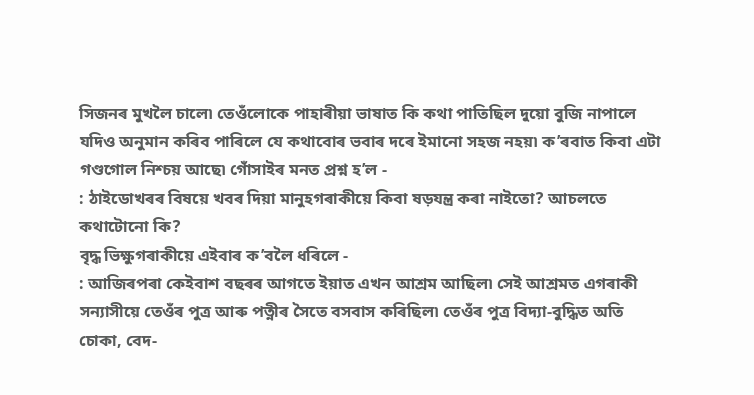সিজনৰ মুখলৈ চালে৷ তেওঁলোকে পাহাৰীয়া ভাষাত কি কথা পাতিছিল দুয়ো বুজি নাপালে যদিও অনুমান কৰিব পাৰিলে যে কথাবোৰ ভবাৰ দৰে ইমানো সহজ নহয়৷ ক’ৰবাত কিবা এটা গণ্ডগোল নিশ্চয় আছে৷ গোঁসাইৰ মনত প্ৰশ্ন হ’ল -
: ঠাইডোখৰৰ বিষয়ে খবৰ দিয়া মানুহগৰাকীয়ে কিবা ষড়যন্ত্ৰ কৰা নাইতো? আচলতে কথাটোনো কি?
বৃদ্ধ ভিক্ষুগৰাকীয়ে এইবাৰ ক’বলৈ ধৰিলে -
: আজিৰপৰা কেইবাশ বছৰৰ আগতে ইয়াত এখন আশ্ৰম আছিল৷ সেই আশ্ৰমত এগৰাকী সন্যাসীয়ে তেওঁৰ পুত্ৰ আৰু পত্নীৰ সৈতে বসবাস কৰিছিল৷ তেওঁৰ পুত্ৰ বিদ্যা-বুদ্ধিত অতি চোকা, বেদ-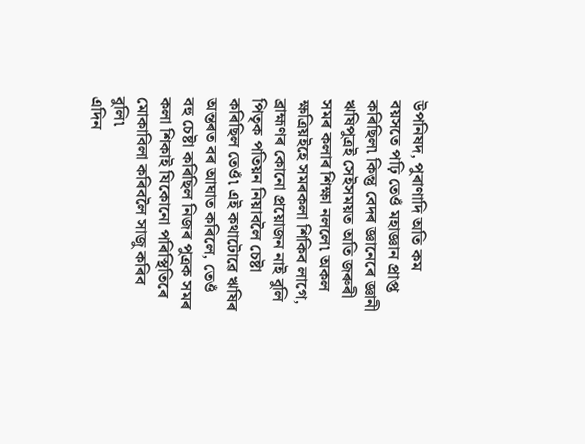উপনিষদ, পুৰাণাদি অতি কম বয়সতে পঢ়ি তেওঁ মহাজ্ঞান প্ৰাপ্ত কৰিছিল৷ কিন্তু বেদৰ জ্ঞানেৰে জ্ঞানী ঋষিপুত্ৰই সেইসময়ত অতি জৰুৰী সমৰ কলাৰ শিক্ষা নললে৷ অকল ক্ষত্ৰিয়ইহে সমৰকলা শিকিব লাগে, ব্ৰাহ্মণৰ কোনো প্ৰয়োজন নাই বুলি পিতৃক পতিয়ন নিয়াবলৈ চেষ্টা কৰিছিল তেওঁ৷ এই কথাটোৱে ঋষিৰ অন্তৰত বৰ আঘাত কৰিলে, তেওঁ বহু চেষ্টা কৰিছিল নিজৰ পুত্ৰক সমৰ কলা শিকাই যিকোনো পৰিস্থিতিৰে মোকাবিলা কৰিবলৈ সাজু কৰিব বুলি৷
এদিন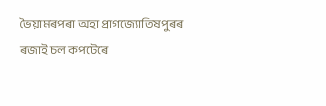ভৈয়ামৰপৰা অহা প্ৰাগজ্যোতিষপুৰৰ ৰজাই চল কপটেৰে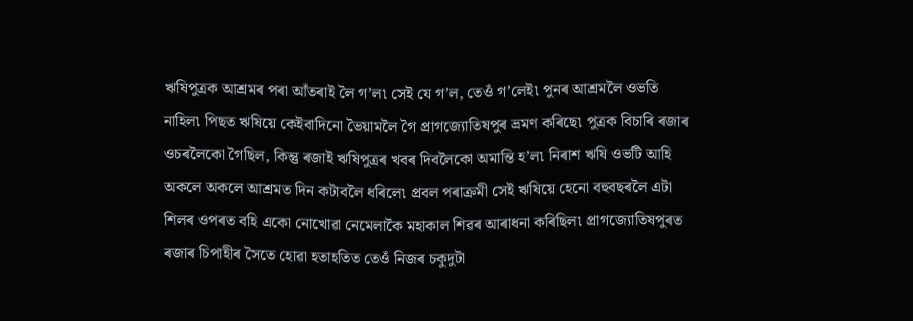ঋষিপুত্ৰক আশ্ৰমৰ পৰা আঁতৰাই লৈ গ’ল৷ সেই যে গ’ল, তেওঁ গ’লেই৷ পুনৰ আশ্ৰমলৈ ওভতি নাহিল৷ পিছত ঋষিয়ে কেইবাদিনো ভৈয়ামলৈ গৈ প্ৰাগজ্যোতিষপুৰ ভ্ৰমণ কৰিছে৷ পুত্ৰক বিচাৰি ৰজাৰ ওচৰলৈকো গৈছিল, কিন্তু ৰজাই ঋষিপুত্ৰৰ খবৰ দিবলৈকো অমান্তি হ’ল৷ নিৰাশ ঋষি ওভটি আহি অকলে অকলে আশ্ৰমত দিন কটাবলৈ ধৰিলে৷ প্ৰবল পৰাক্ৰমী সেই ঋষিয়ে হেনো বহুবছৰলৈ এটা শিলৰ ওপৰত বহি একো নোখোৱা নেমেলাকৈ মহাকাল শিৱৰ আৰাধনা কৰিছিল৷ প্ৰাগজ্যোতিষপুৰত ৰজাৰ চিপাহীৰ সৈতে হোৱা হতাহতিত তেওঁ নিজৰ চকুদুটা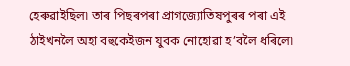হেৰুৱাইছিল৷ তাৰ পিছৰপৰা প্ৰাগজ্যোতিষপুৰৰ পৰা এই ঠাইখনলৈ অহা বহুকেইজন যুবক নোহোৱা হ’বলৈ ধৰিলে৷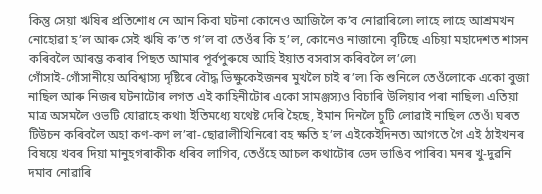কিন্তু সেয়া ঋষিৰ প্ৰতিশোধ নে আন কিবা ঘটনা কোনেও আজিলৈ ক’ব নোৱাৰিলে৷ লাহে লাহে আশ্ৰমখন নোহোৱা হ’ল আৰু সেই ঋষি ক’ত গ’ল বা তেওঁৰ কি হ’ল, কোনেও নাজানে৷ বৃটিছে এচিয়া মহাদেশত শাসন কৰিবলৈ আৰম্ভ কৰাৰ পিছত আমাৰ পূৰ্বপুৰুষে আহি ইয়াত বসবাস কৰিবলৈ ল’লে৷
গোঁসাই-গোঁসানীয়ে অবিশ্বাস্য দৃষ্টিৰে বৌদ্ধ ভিক্ষুকেইজনৰ মুখলৈ চাই ৰ’ল৷ কি শুনিলে তেওঁলোকে একো বুজা নাছিল আৰু নিজৰ ঘটনাটোৰ লগত এই কাহিনীটোৰ একো সামঞ্জস্যও বিচাৰি উলিয়াব পৰা নাছিল৷ এতিয়া মাত্ৰ অসমলৈ ওভটি যোৱাহে কথা৷ ইতিমধ্যে যথেষ্ট দেৰি হৈছে, ইমান দিনলৈ চুটি লোৱাই নাছিল তেওঁ৷ ঘৰত টিউচন কৰিবলৈ অহা কণ-কণ ল’ৰা-ছোৱালীখিনিৰো বহ ক্ষতি হ’ল এইকেইদিনত৷ আগতে গৈ এই ঠাইখনৰ বিষয়ে খবৰ দিয়া মানুহগৰাকীক ধৰিব লাগিব, তেওঁহে আচল কথাটোৰ ভেদ ভাঙিব পাৰিব৷ মনৰ খু-দুৱনি দমাব নোৱাৰি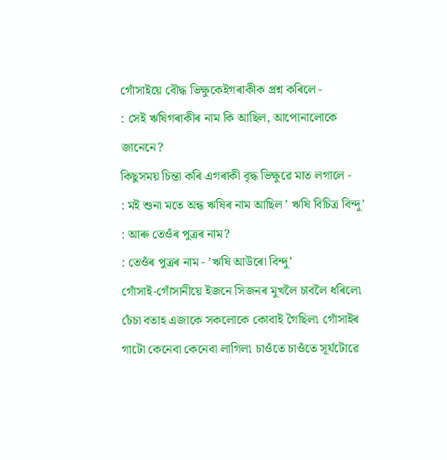গোঁসাইয়ে বৌদ্ধ ভিক্ষুকেইগৰাকীক প্ৰশ্ন কৰিলে -
: সেই ঋষিগৰাকীৰ নাম কি আছিল, আপোনালোকে জানেনে?
কিছুসময় চিন্তা কৰি এগৰাকী বৃদ্ধ ভিক্ষুৱে মাত লগালে -
: মই শুনা মতে অন্ধ ঋষিৰ নাম আছিল ’ ঋষি বিচিত্ৰ বিন্দু’
: আৰু তেওঁৰ পুত্ৰৰ নাম?
: তেওঁৰ পুত্ৰৰ নাম - ’ঋষি আউৰো বিন্দু’
গোঁসাই-গোঁসানীয়ে ইজনে সিজনৰ মুখলৈ চাবলৈ ধৰিলে৷ চেঁচা বতাহ এজাকে সকলোকে কোবাই গৈছিল৷ গোঁসাইৰ গাটো কেনেবা কেনেবা লাগিল৷ চাওঁতে চাওঁতে সূৰ্যটোৱে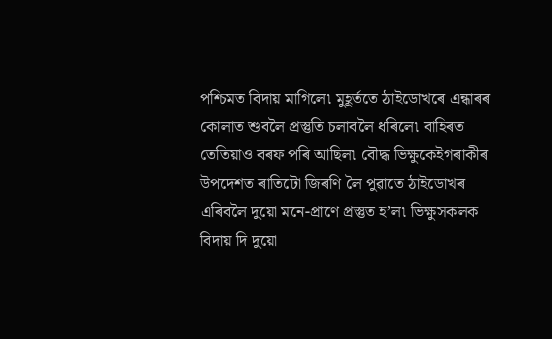পশ্চিমত বিদায় মাগিলে৷ মুহূৰ্ততে ঠাইডোখৰে এন্ধাৰৰ কোলাত শুবলৈ প্ৰস্তুতি চলাবলৈ ধৰিলে৷ বাহিৰত তেতিয়াও বৰফ পৰি আছিল৷ বৌদ্ধ ভিক্ষুকেইগৰাকীৰ উপদেশত ৰাতিটো জিৰণি লৈ পুৱাতে ঠাইডোখৰ এৰিবলৈ দুয়ো মনে-প্ৰাণে প্ৰস্তুত হ’ল৷ ভিক্ষুসকলক বিদায় দি দুয়ো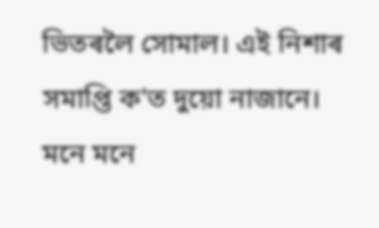ভিতৰলৈ সোমাল। এই নিশাৰ সমাপ্তি ক'ত দুয়ো নাজানে। মনে মনে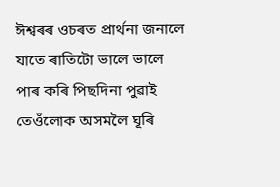ঈশ্বৰৰ ওচৰত প্ৰাৰ্থনা জনালে যাতে ৰাতিটো ভালে ভালে পাৰ কৰি পিছদিনা পুৱাই তেওঁলোক অসমলৈ ঘূৰি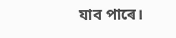যাব পাৰে।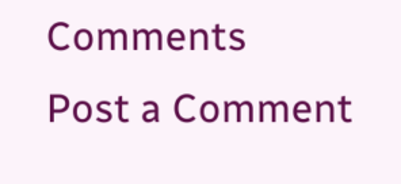Comments
Post a Comment